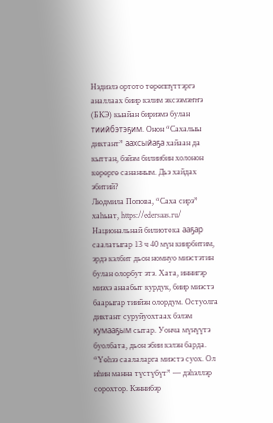Нэдиэлэ ортото төрөппүттэргэ аналлаах биир кэлим эксээмэҥҥэ (БКЭ) кыайан бириэмэ булан тиийбэтэҕим. Онон “Сахалыы диктант” аахсыйаҕа хайаан да кыттан, бэйэм билиибин холонон көрөргө сананным. Дьэ хайдах эбитий?
Людмила Попова, “Саха сирэ” хаһыат, https://edersaas.ru/
Национальнай билиотека ааҕар саалатыгар 13 ч 40 мүн киирбитим, эрдэ кэлбит дьон номнуо миэстэтин булан олорбут этэ. Хата, иннигэр миэхэ анаабыт курдук, биир миэстэ баарыгар тиийэн олордум. Остуолга диктант суруйуохтаах бэлэм кумааҕым сытар. Уонча мүнүүтэ буолбата, дьон эбии кэлэн барда. “Үөһээ саалаларга миэстэ суох. Ол иһин манна түстүбүт” — дэһэллэр сорохтор. Кэннибэр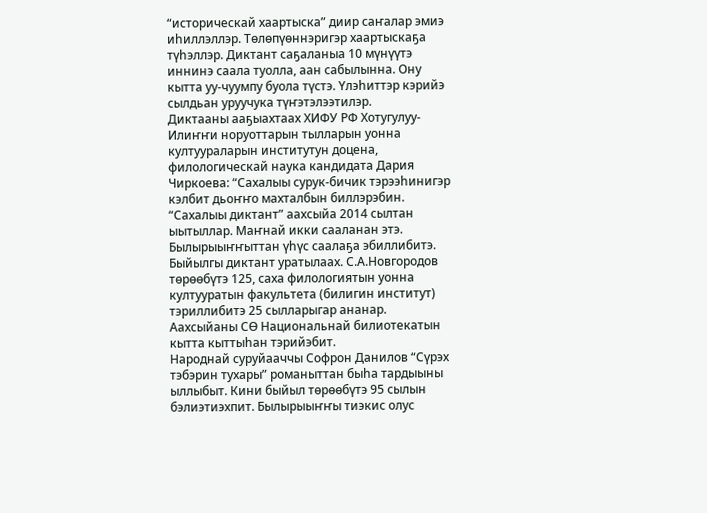“историческай хаартыска” диир саҥалар эмиэ иһиллэллэр. Төлөпүөннэригэр хаартыскаҕа түһэллэр. Диктант саҕаланыа 10 мүнүүтэ иннинэ саала туолла, аан сабылынна. Ону кытта уу-чуумпу буола түстэ. Үлэһиттэр кэрийэ сылдьан уруучука түҥэтэлээтилэр.
Диктааны ааҕыахтаах ХИФУ РФ Хотугулуу-Илиҥҥи норуоттарын тылларын уонна култуураларын институтун доцена, филологическай наука кандидата Дария Чиркоева: “Сахалыы сурук-бичик тэрээһинигэр кэлбит дьоҥҥо махталбын биллэрэбин. “Сахалыы диктант” аахсыйа 2014 сылтан ыытыллар. Маҥнай икки сааланан этэ. Былырыыҥҥыттан үһүс саалаҕа эбиллибитэ. Быйылгы диктант уратылаах. С.А.Новгородов төрөөбүтэ 125, саха филологиятын уонна култууратын факультета (билигин институт) тэриллибитэ 25 сылларыгар ананар. Аахсыйаны СӨ Национальнай билиотекатын кытта кыттыһан тэрийэбит.
Народнай суруйааччы Софрон Данилов “Сүрэх тэбэрин тухары” романыттан быһа тардыыны ыллыбыт. Кини быйыл төрөөбүтэ 95 сылын бэлиэтиэхпит. Былырыыҥҥы тиэкис олус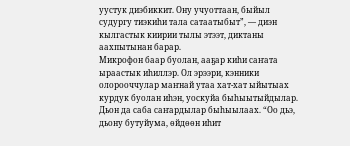уустук диэбиккит. Ону учуоттаан, быйыл судургу тиэкиһи тала сатаатыбыт”, — диэн кылгастык киирии тылы этээт, диктаны аахпытынан барар.
Микрофон баар буолан, ааҕар киһи саҥата ыраастык иһиллэр. Ол эрээри, кэнники олорооччулар маҥнай утаа хат-хат ыйытыах курдук буолан иһэн, уоскуйа быһыытыйдылар. Дьон да саба саҥардылар быһыылаах. “Оо дьэ, дьону бутуйума, өйдөөн иһит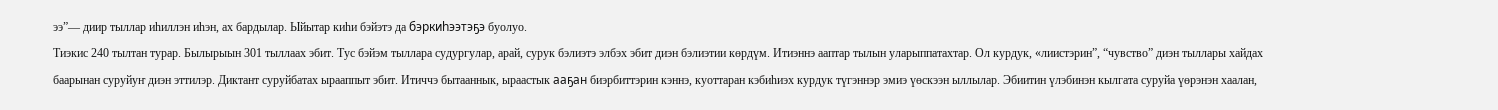ээ”— диир тыллар иһиллэн иһэн, ах бардылар. Ыйытар киһи бэйэтэ да бэркиһээтэҕэ буолуо.
Тиэкис 240 тылтан турар. Былырыын 301 тыллаах эбит. Тус бэйэм тыллара судургулар, арай, сурук бэлиэтэ элбэх эбит диэн бэлиэтии көрдүм. Итиэннэ ааптар тылын уларыппатахтар. Ол курдук, «лиистэрин”, “чувство” диэн тыллары хайдах баарынан суруйуҥ диэн эттилэр. Диктант суруйбатах ырааппыт эбит. Итиччэ бытааннык, ыраастык ааҕан биэрбиттэрин кэннэ, куоттаран кэбиһиэх курдук түгэннэр эмиэ үөскээн ыллылар. Эбиитин үлэбинэн кылгата суруйа үөрэнэн хаалан,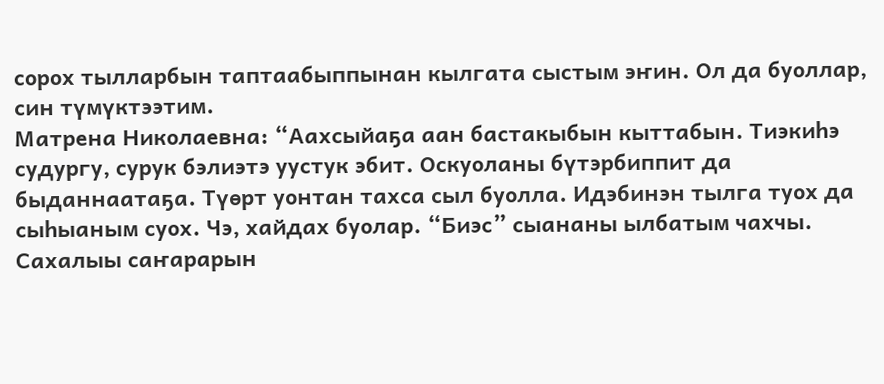сорох тылларбын таптаабыппынан кылгата сыстым эҥин. Ол да буоллар, син түмүктээтим.
Матрена Николаевна: “Аахсыйаҕа аан бастакыбын кыттабын. Тиэкиһэ судургу, сурук бэлиэтэ уустук эбит. Оскуоланы бүтэрбиппит да быданнаатаҕа. Түөрт уонтан тахса сыл буолла. Идэбинэн тылга туох да сыһыаным суох. Чэ, хайдах буолар. “Биэс” сыананы ылбатым чахчы. Сахалыы саҥарарын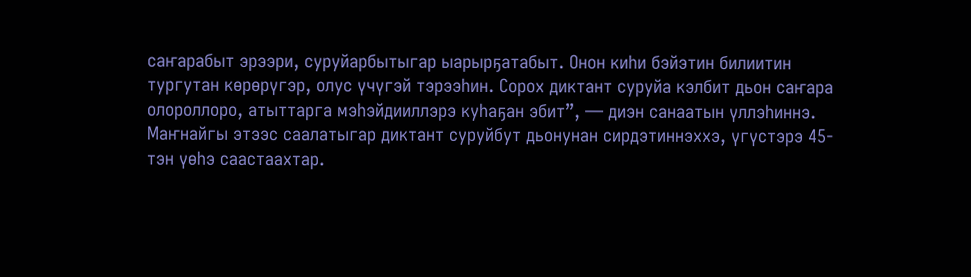саҥарабыт эрээри, суруйарбытыгар ыарырҕатабыт. Онон киһи бэйэтин билиитин тургутан көрөрүгэр, олус үчүгэй тэрээһин. Сорох диктант суруйа кэлбит дьон саҥара олороллоро, атыттарга мэһэйдииллэрэ куһаҕан эбит”, — диэн санаатын үллэһиннэ.
Маҥнайгы этээс саалатыгар диктант суруйбут дьонунан сирдэтиннэххэ, үгүстэрэ 45-тэн үөһэ саастаахтар.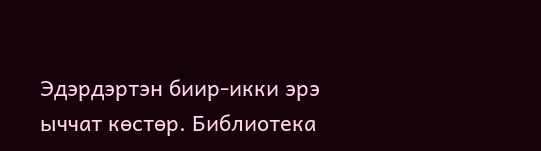Эдэрдэртэн биир-икки эрэ ыччат көстөр. Библиотека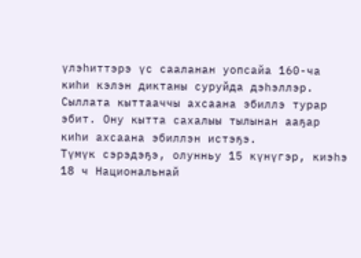үлэһиттэрэ үс сааланан уопсайа 160-ча киһи кэлэн диктаны суруйда дэһэллэр. Сыллата кыттааччы ахсаана эбиллэ турар эбит. Ону кытта сахалыы тылынан ааҕар киһи ахсаана эбиллэн истэҕэ.
Түмүк сэрэдэҕэ, олунньу 15 күнүгэр, киэһэ 18 ч Национальнай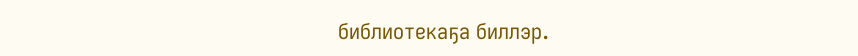библиотекаҕа биллэр.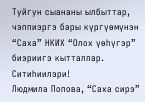Туйгун сыананы ылбыттар, чэппиэргэ бары күргүөмүнэн “Саха” НКИХ “Олох үөһүгэр” биэриигэ кытталлар. Ситиһиилэри!
Людмила Попова, “Саха сирэ”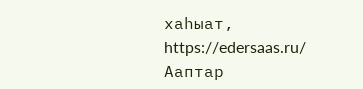хаһыат, https://edersaas.ru/
Ааптар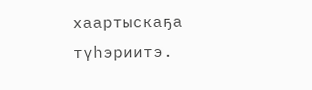хаартыскаҕа түһэриитэ.